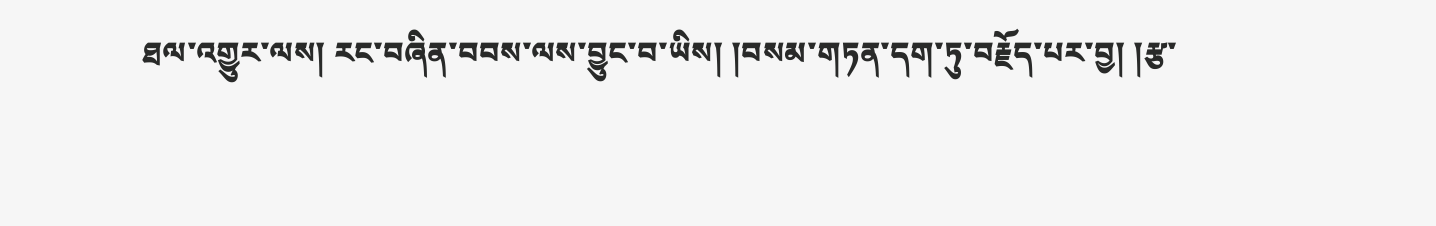ཐལ་འགྱུར་ལས། རང་བཞིན་བབས་ལས་བྱུང་བ་ཡིས། །བསམ་གཏན་དག་ཏུ་བརྗོད་པར་བྱ། །རྩ་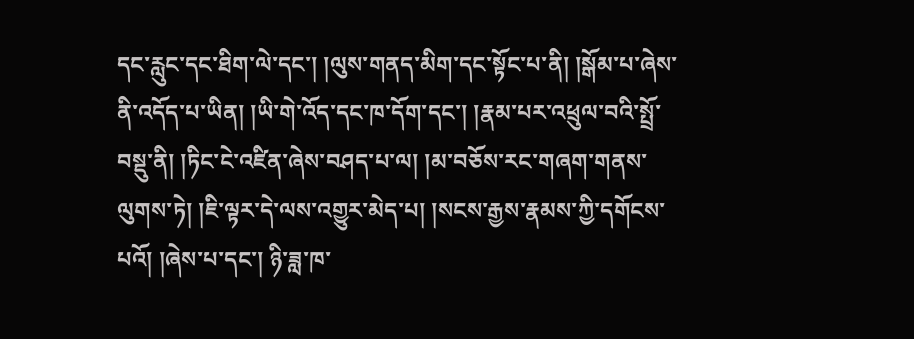དང་རླུང་དང་ཐིག་ལེ་དང་། །ལུས་གནད་མིག་དང་སྟོང་པ་ནི། །སྒོམ་པ་ཞེས་ནི་འདོད་པ་ཡིན། །ཡི་གེ་འོད་དང་ཁ་དོག་དང་། །རྣམ་པར་འཕྲུལ་བའི་སྤྲོ་བསྡུ་ནི། །ཏིང་ངེ་འཛིན་ཞེས་བཤད་པ་ལ། །མ་བཅོས་རང་གཞག་གནས་ལུགས་ཏེ། །ཇི་ལྟར་དེ་ལས་འགྱུར་མེད་པ། །སངས་རྒྱས་རྣམས་ཀྱི་དགོངས་པའོ། །ཞེས་པ་དང་། ཉི་ཟླ་ཁ་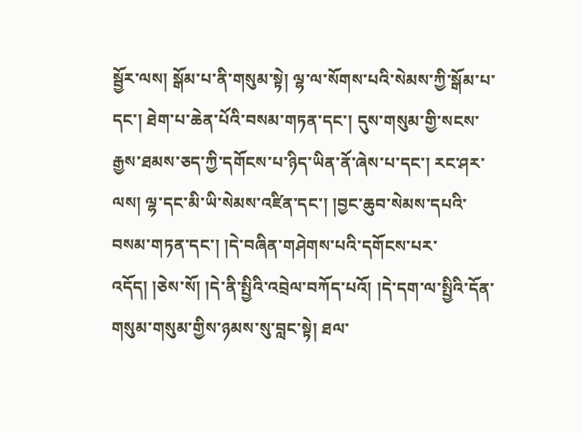སྦྱོར་ལས། སྒོམ་པ་ནི་གསུམ་སྟེ། ལྷ་ལ་སོགས་པའི་སེམས་ཀྱི་སྒོམ་པ་དང་། ཐེག་པ་ཆེན་པོའི་བསམ་གཏན་དང་། དུས་གསུམ་གྱི་སངས་རྒྱས་ཐམས་ཅད་ཀྱི་དགོངས་པ་ཉིད་ཡིན་ནོ་ཞེས་པ་དང་། རང་ཤར་ལས། ལྷ་དང་མི་ཡི་སེམས་འཛིན་དང་། །བྱང་ཆུབ་སེམས་དཔའི་བསམ་གཏན་དང་། །དེ་བཞིན་གཤེགས་པའི་དགོངས་པར་འདོད། །ཅེས་སོ། །དེ་ནི་སྤྱིའི་འབྲེལ་བཀོད་པའོ། །དེ་དག་ལ་སྤྱིའི་དོན་གསུམ་གསུམ་གྱིས་ཉམས་སུ་བླང་སྟེ། ཐལ་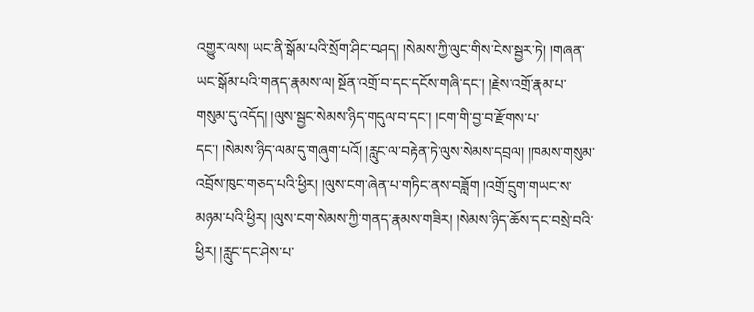འགྱུར་ལས། ཡང་ནི་སྒོམ་པའི་སྲོག་ཤིང་བཤད། །སེམས་ཀྱི་ལུང་གིས་ངེས་སྦྱར་ཏེ། །གཞན་ཡང་སྒོམ་པའི་གནད་རྣམས་ལ། སྔོན་འགྲོ་བ་དང་དངོས་གཞི་དང་། །རྗེས་འགྲོ་རྣམ་པ་གསུམ་དུ་འདོད། །ལུས་སྦྱང་སེམས་ཉིད་གདུལ་བ་དང་། །ངག་གི་བྱ་བ་རྫོགས་པ་དང་། །སེམས་ཉིད་ལམ་དུ་གཞུག་པའོ། །རླུང་ལ་བརྟེན་ཏེ་ལུས་སེམས་དབྲལ། །ཁམས་གསུམ་འབྲོས་ཁུང་གཅད་པའི་ཕྱིར། །ལུས་ངག་ཞེན་པ་གཏིང་ནས་བཟློག །འགྲོ་དྲུག་གཡང་ས་མཉམ་པའི་ཕྱིར། །ལུས་ངག་སེམས་ཀྱི་གནད་རྣམས་གཟིར། །སེམས་ཉིད་ཆོས་དང་བསྲེ་བའི་ཕྱིར། །རླུང་དང་ཤེས་པ་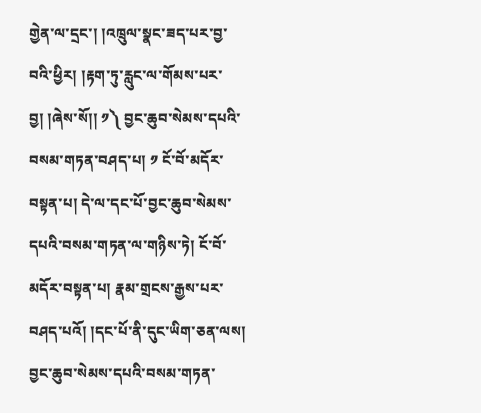གྱེན་ལ་དྲང་། །འཁྲུལ་སྣང་ཟད་པར་བྱ་བའི་ཕྱིར། །རྟག་ཏུ་རླུང་ལ་གོམས་པར་བྱ། །ཞེས་སོ།། ༡༽ བྱང་ཆུབ་སེམས་དཔའི་བསམ་གཏན་བཤད་པ། ༡ ངོ་བོ་མདོར་བསྟན་པ། དེ་ལ་དང་པོ་བྱང་ཆུབ་སེམས་དཔའི་བསམ་གཏན་ལ་གཉིས་ཏེ། ངོ་བོ་མདོར་བསྟན་པ། རྣམ་གྲངས་རྒྱས་པར་བཤད་པའོ། །དང་པོ་ནི་དུང་ཡིག་ཅན་ལས། བྱང་ཆུབ་སེམས་དཔའི་བསམ་གཏན་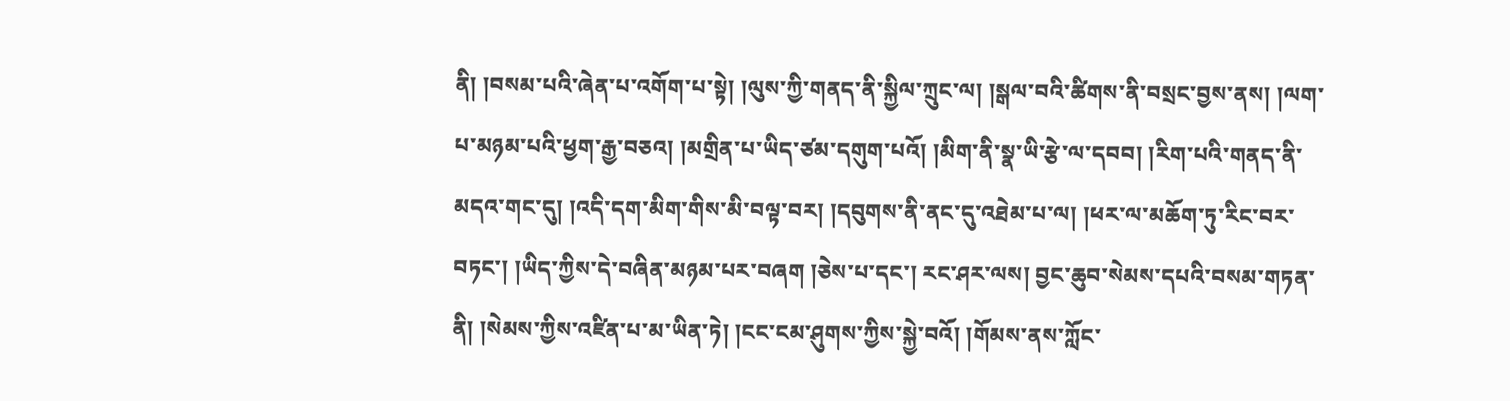ནི། །བསམ་པའི་ཞེན་པ་འགོག་པ་སྟེ། །ལུས་ཀྱི་གནད་ནི་སྐྱིལ་ཀྲུང་ལ། །སྒལ་བའི་ཚིགས་ནི་བསྲང་བྱས་ནས། །ལག་པ་མཉམ་པའི་ཕྱག་རྒྱ་བཅའ། །མགྲིན་པ་ཡིད་ཙམ་དགུག་པའོ། །མིག་ནི་སྣ་ཡི་རྩེ་ལ་དབབ། །རིག་པའི་གནད་ནི་མདའ་གང་དུ། །འདི་དག་མིག་གིས་མི་བལྟ་བར། །དབུགས་ནི་ནང་དུ་འཐེམ་པ་ལ། །ཕར་ལ་མཆོག་ཏུ་རིང་བར་བཏང་། །ཡིད་ཀྱིས་དེ་བཞིན་མཉམ་པར་བཞག །ཅེས་པ་དང་། རང་ཤར་ལས། བྱང་ཆུབ་སེམས་དཔའི་བསམ་གཏན་ནི། །སེམས་ཀྱིས་འཛིན་པ་མ་ཡིན་ཏེ། །ངང་ངམ་ཤུགས་ཀྱིས་སྐྱེ་བའོ། །གོམས་ནས་ཀློང་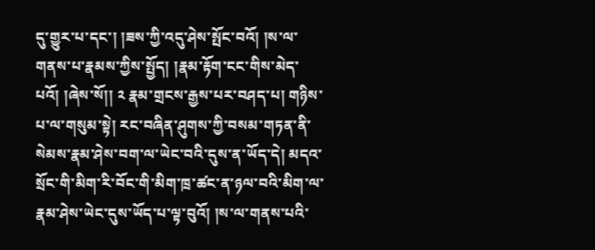དུ་གྱུར་པ་དང་། །ཟས་ཀྱི་འདུ་ཤེས་སྤོང་བའོ། །ས་ལ་གནས་པ་རྣམས་ཀྱིས་སྤྱོད། །རྣམ་རྟོག་ངང་གིས་མེད་པའོ། །ཞེས་སོ།། ༢ རྣམ་གྲངས་རྒྱས་པར་བཤད་པ། གཉིས་པ་ལ་གསུམ་སྟེ། རང་བཞིན་ཤུགས་ཀྱི་བསམ་གཏན་ནི་སེམས་རྣམ་ཤེས་བག་ལ་ཡེང་བའི་དུས་ན་ཡོད་དེ། མདའ་སྲོང་གི་མིག་རི་བོང་གི་མིག་ཁྲ་ཚང་ན་ཉལ་བའི་མིག་ལ་རྣམ་ཤེས་ཡེང་དུས་ཡོད་པ་ལྟ་བུའོ། །ས་ལ་གནས་པའི་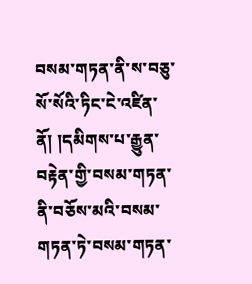བསམ་གཏན་ནི་ས་བཅུ་སོ་སོའི་ཏིང་ངེ་འཛིན་ནོ། །དམིགས་པ་རྒྱུན་བརྟེན་གྱི་བསམ་གཏན་ནི་བཅོས་མའི་བསམ་གཏན་ཏེ་བསམ་གཏན་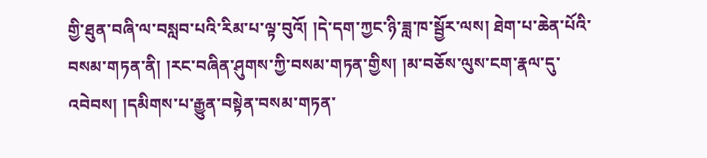གྱི་ཐུན་བཞི་ལ་བསླབ་པའི་རིམ་པ་ལྟ་བུའོ། །དེ་དག་ཀྱང་ཉི་ཟླ་ཁ་སྦྱོར་ལས། ཐེག་པ་ཆེན་པོའི་བསམ་གཏན་ནི། །རང་བཞིན་ཤུགས་ཀྱི་བསམ་གཏན་གྱིས། །མ་བཅོས་ལུས་ངག་རྣལ་དུ་འབེབས། །དམིགས་པ་རྒྱུན་བསྟེན་བསམ་གཏན་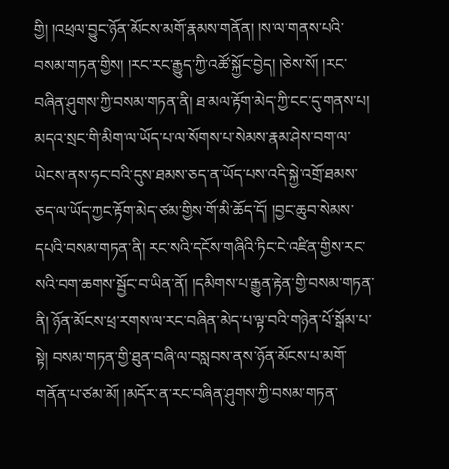གྱི། །འཕྲལ་བྱུང་ཉོན་མོངས་མགོ་རྣམས་གནོན། །ས་ལ་གནས་པའི་བསམ་གཏན་གྱིས། །རང་རང་རྒྱུད་ཀྱི་འཚོ་སྐྱོང་བྱེད། །ཅེས་སོ། །རང་བཞིན་ཤུགས་ཀྱི་བསམ་གཏན་ནི། ཐ་མལ་རྟོག་མེད་ཀྱི་ངང་དུ་གནས་པ། མདའ་སྲང་གི་མིག་ལ་ཡོད་པ་ལ་སོགས་པ་སེམས་རྣམ་ཤེས་བག་ལ་ཡེངས་ནས་ཧང་བའི་དུས་ཐམས་ཅད་ན་ཡོད་པས་འདི་སྐྱེ་འགྲོ་ཐམས་ཅད་ལ་ཡོད་ཀྱང་རྟོག་མེད་ཙམ་གྱིས་གོ་མི་ཆོད་དོ། །བྱང་ཆུབ་སེམས་དཔའི་བསམ་གཏན་ནི། རང་སའི་དངོས་གཞིའི་ཏིང་ངེ་འཛིན་གྱིས་རང་སའི་བག་ཆགས་སྦྱོང་བ་ཡིན་ནོ། །དམིགས་པ་རྒྱུན་རྟེན་གྱི་བསམ་གཏན་ནི། ཉོན་མོངས་ཕྲ་རགས་ལ་རང་བཞིན་མེད་པ་ལྟ་བའི་གཉེན་པོ་སྒོམ་པ་སྟེ། བསམ་གཏན་གྱི་ཐུན་བཞི་ལ་བསླབས་ནས་ཉོན་མོངས་པ་མགོ་གནོན་པ་ཙམ་མོ། །མདོར་ན་རང་བཞིན་ཤུགས་ཀྱི་བསམ་གཏན་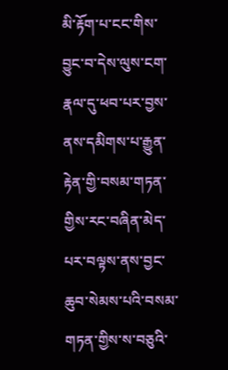མི་རྟོག་པ་ངང་གིས་བྱུང་བ་དེས་ལུས་ངག་རྣལ་དུ་ཕབ་པར་བྱས་ནས་དམིགས་པ་རྒྱུན་རྟེན་གྱི་བསམ་གཏན་གྱིས་རང་བཞིན་མེད་པར་བལྟས་ནས་བྱང་ཆུབ་སེམས་པའི་བསམ་གཏན་གྱིས་ས་བཅུའི་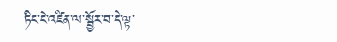ཏིང་ངེ་འཛིན་ལ་སྦྱོར་བ་དེ་ལྟ་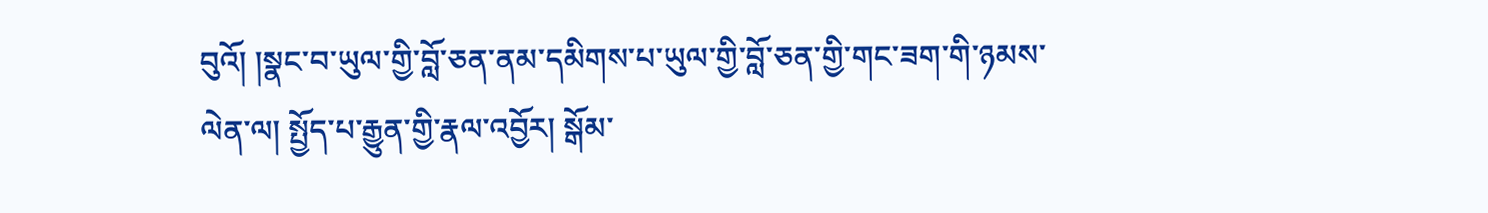བུའོ། །སྣང་བ་ཡུལ་གྱི་བློ་ཅན་ནམ་དམིགས་པ་ཡུལ་གྱི་བློ་ཅན་གྱི་གང་ཟག་གི་ཉམས་ལེན་ལ། སྤྱོད་པ་རྒྱུན་གྱི་རྣལ་འབྱོར། སྒོམ་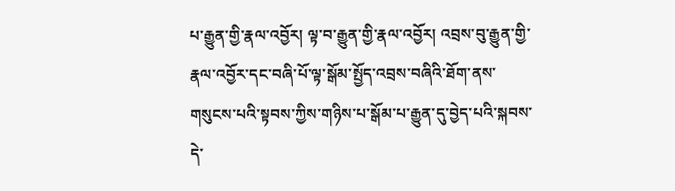པ་རྒྱུན་གྱི་རྣལ་འབྱོར། ལྟ་བ་རྒྱུན་གྱི་རྣལ་འབྱོར། འབྲས་བུ་རྒྱུན་གྱི་རྣལ་འབྱོར་དང་བཞི་པོ་ལྟ་སྒོམ་སྤྱོད་འབྲས་བཞིའི་ཐོག་ནས་གསུངས་པའི་སྟབས་ཀྱིས་གཉིས་པ་སྒོམ་པ་རྒྱུན་དུ་བྱེད་པའི་སྐབས་དེ་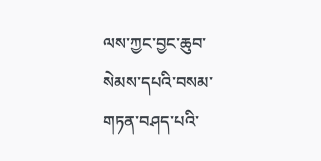ལས་ཀྱང་བྱང་ཆུབ་སེམས་དཔའི་བསམ་གཏན་བཤད་པའི་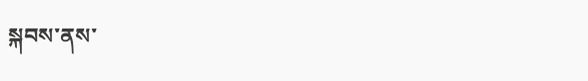སྐབས་ནས་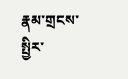རྣམ་གྲངས་སྤྱིར་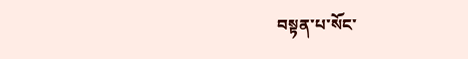བསྟན་པ་སོང་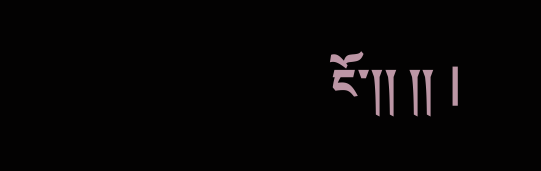ངོ་།། །། |